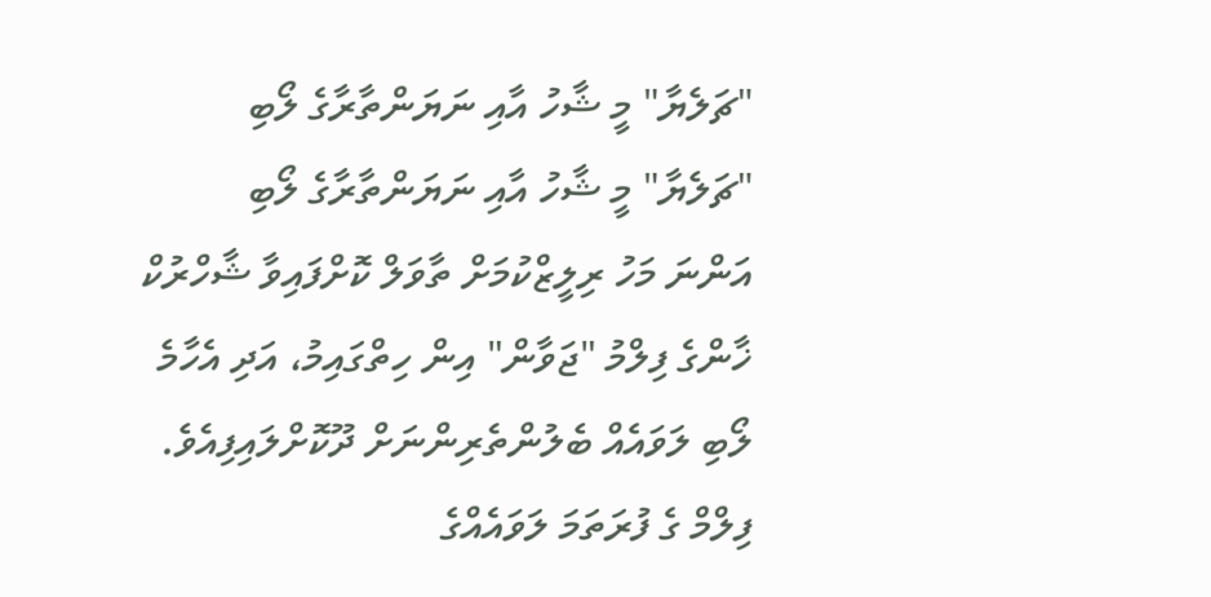"ޗަލެޔާ" މީ ޝާހު އާއި ނަޔަންތާރާގެ ލޯބި
"ޗަލެޔާ" މީ ޝާހު އާއި ނަޔަންތާރާގެ ލޯބި
އަންނަ މަހު ރިލީޒްކުމަށް ތާވަލް ކޮށްފައިވާ ޝާހްރުކް ޚާންގެ ފިލްމު "ޖަވާން" އިން ހިތްގައިމު، އަދި އެހާމެ ލޯބި ލަވައެއް ބެލުންތެރިންނަށް ދޫކޮށްލައިފިއެވެ.
ފިލްމް ގެ ފުރަތަމަ ލަވައެއްގެ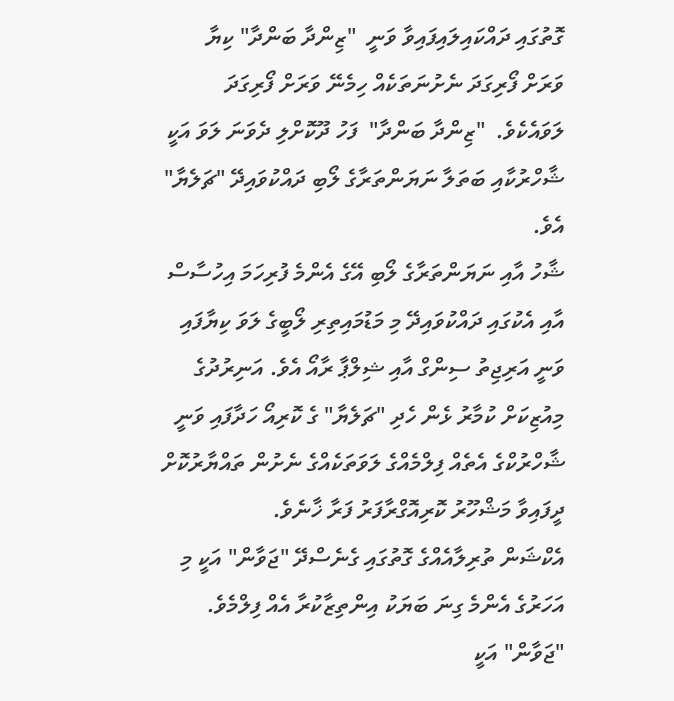ގޮތުގައި ދައްކައިލައިފައިވާ ވަނީ  "ޒިންދާ ބަންދާ" ކިޔާ ވަރަށް ފޯރިގަދަ ނެށުނަތަކެއް ހިމެނޭ ވަރަށް ފޯރިގަދަ ލަވައެކެވެ.  "ޒިންދާ ބަންދާ"  ފަހު ދޫކޮށްލި ދެވަނަ ލަވަ އަކީ ޝާހްރުކާއި ބަތަލާ ނަޔަންތަރާގެ ލޯބި ދައްކުވައިދޭ "ޗަލެޔާ" އެވެ.
ޝާހު އާއި ނަޔަންތަރާގެ ލޯބި އޭގެ އެންމެ ފުރިހަމަ އިހުސާސް އާއި އެކުގައި ދައްކުވައިދޭ މި މަޑުމައިތިރި ލޯބީގެ ލަވަ ކިޔާފައި ވަނީ އަރިޖިތު ސިންގް އާއި ޝިލްޕާ ރާއޯ އެވެ. އަނިރުދުގެ މިއުޒިކަށް ކުމާރު ޅެން ހެދި "ޗަލެޔާ" ގެ ކޮރިއޯ ހަދާފައި ވަނީ ޝާހްރުކްގެ އެތެއް ފިލްމެއްގެ ލަވަތަކެއްގެ ނެށުން ތައްޔާރުކޮށް ދީފައިވާ މަޝްހޫރު ކޮރިއޮގްރާފަރު ފަރާ ޚާނެވެ.
އެކްޝަން ތުރިލާއެއްގެ ގޮތުގައި ގެނެސްދޭ "ޖަވާން" އަކީ މި އަހަރުގެ އެންމެ ގިނަ ބަޔަކު އިންތިޒާކުރާ އެއް ފިލްމެވެ.  "ޖަވާން" އަކީ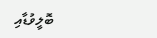ބޮލީވުޑާއި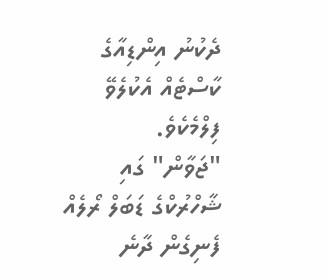ދެކުނު އިންޑިއާގެ ކާސްޓެއް އެކުލެވޭ ފިލްމެކެވެ.
"ޖަވާން" ގައި ޝާހްރުކްގެ ޑަބަލް ރޯލެއް ފެނިގެން ދާނެ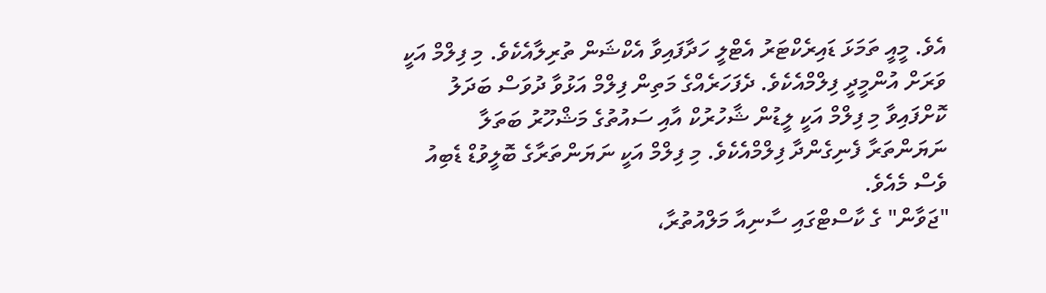އެވެ. މީއީ ތަމަޅަ ޑައިރެކްޓަރު އެޓްލީ ހަދާފައިވާ އެކްޝަން ތުރިލާއެކެވެ. މި ފިލްމް އަކީ ވަރަށް އުންމީދީ ފިލްމްއެކެވެ. ދެފަހަރެއްގެ މަތިން ފިލްމް އަޅުވާ ދުވަސް ބަދަލު ކޮށްފައިވާ މި ފިލްމް އަކީ ލީޑުން ޝާހުރުކް އާއި ސައުތުގެ މަޝްހޫރު ބަތަލާ ނަޔަންތަރާ ފެނިގެންދާ ފިލްމްއެކެވެ. މި ފިލްމް އަކީ ނަޔަންތަރާގެ ބޮލީވުޑް ޑެބިއު ވެސް މެއެވެ.
"ޖަވާން" ގެ ކާސްޓްގައި ސާނިއާ މަލްއުތުރާ،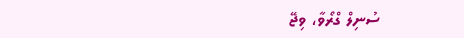ސުނިލް ގްރޯވާ، ވިޖޭ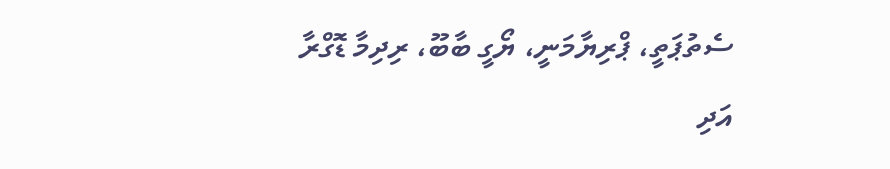ސެތުޕަތީ، ޕްރިޔާމަނީ، ޔޯގީ ބާބޫ، ރިދިމާ ޑޮގްރާ އަދި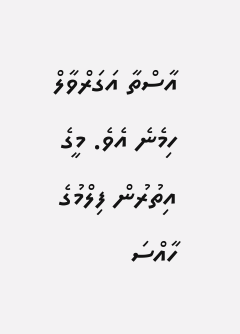އާސްތާ އަގަރްވާލް ހިމެނެ އެވެ. މީގެ އިތުރުން ފިލްމުގެ ހާއްސަ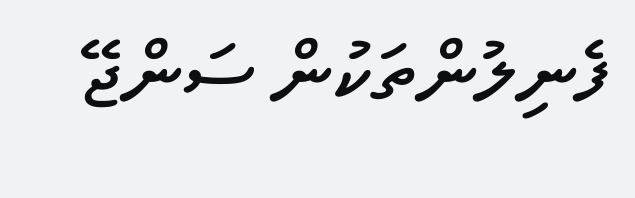ފެނިލުންތަކުން ސަންޖޭ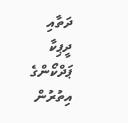ދަތާއި ދީޕިކާ ޕަދްކޯންގެ އިތުރުން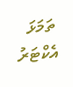ތަމަޅަ އެކްޓަރު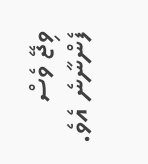ވިޖޭ ވެސް ފެންނާނެ އެވެ.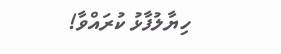ހިޔާލުފާޅު ކުރައްވާ!